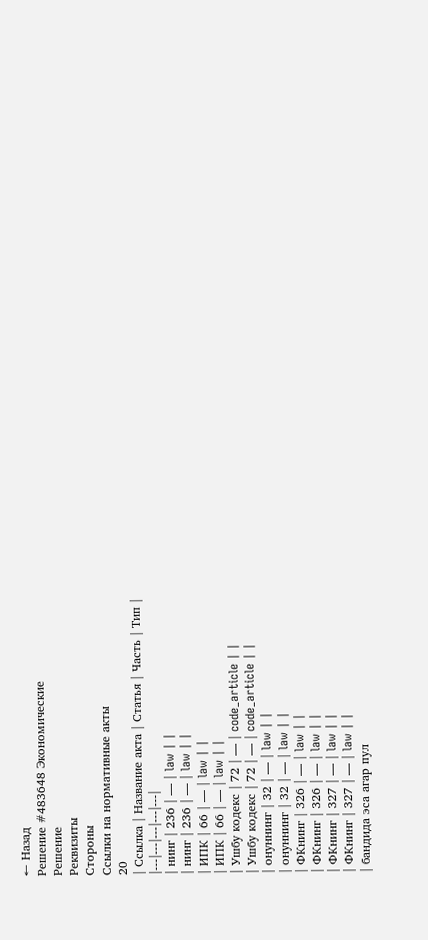← Назад
Решение #483648 Экономические
Решение
Реквизиты
Стороны
Ссылки на нормативные акты
20
| Ссылка | Название акта | Статья | Часть | Тип |
|---|---|---|---|---|
| нинг | 236 | — | law | |
| нинг | 236 | — | law | |
| ИПК | 66 | — | law | |
| ИПК | 66 | — | law | |
| Ушбу кодекс | 72 | — | code_article | |
| Ушбу кодекс | 72 | — | code_article | |
| онуннинг | 32 | — | law | |
| онуннинг | 32 | — | law | |
| ФКнинг | 326 | — | law | |
| ФКнинг | 326 | — | law | |
| ФКнинг | 327 | — | law | |
| ФКнинг | 327 | — | law | |
| бандида эса агар пул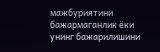мажбуриятини бажармаганлик ёки унинг бажарилишини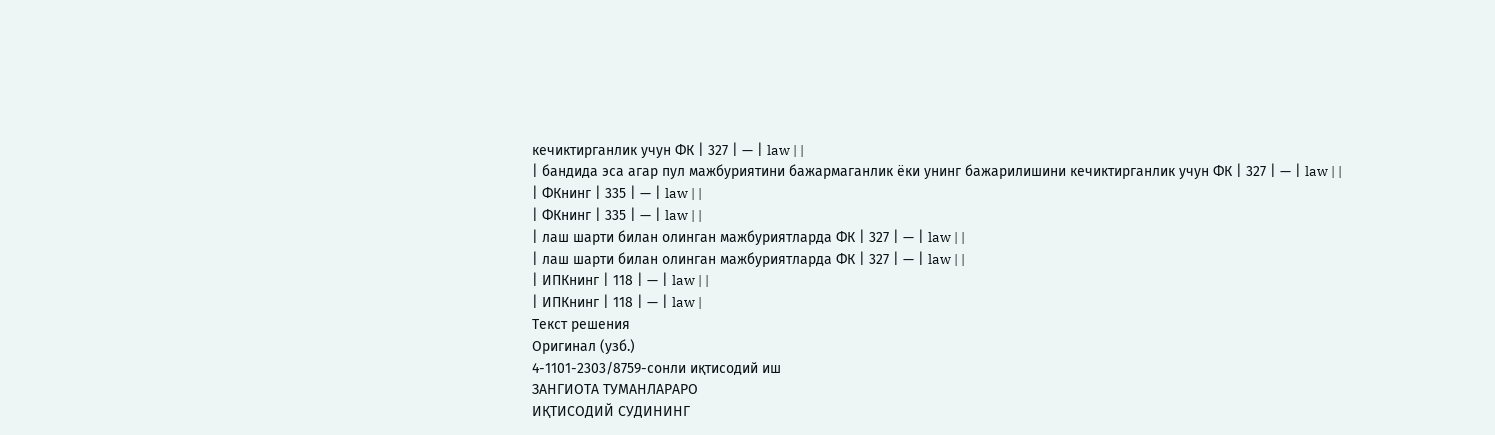кечиктирганлик учун ФК | 327 | — | law | |
| бандида эса агар пул мажбуриятини бажармаганлик ёки унинг бажарилишини кечиктирганлик учун ФК | 327 | — | law | |
| ФКнинг | 335 | — | law | |
| ФКнинг | 335 | — | law | |
| лаш шарти билан олинган мажбуриятларда ФК | 327 | — | law | |
| лаш шарти билан олинган мажбуриятларда ФК | 327 | — | law | |
| ИПКнинг | 118 | — | law | |
| ИПКнинг | 118 | — | law |
Текст решения
Оригинал (узб.)
4-1101-2303/8759-сонли иқтисодий иш
ЗАНГИОТА ТУМАНЛАРАРО
ИҚТИСОДИЙ СУДИНИНГ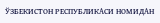ЎЗБЕКИСТОН РЕСПУБЛИКАСИ НОМИДАН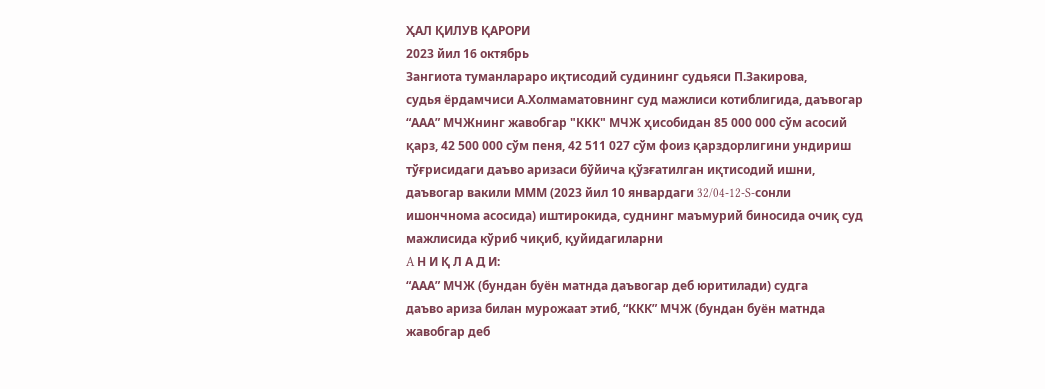ҲАЛ ҚИЛУВ ҚАРОРИ
2023 йил 16 октябрь
Зангиота туманлараро иқтисодий судининг судьяси П.Закирова,
судья ёрдамчиси А.Холмаматовнинг суд мажлиси котиблигида, даъвогар
“ААА” МЧЖнинг жавобгар "ККК" МЧЖ ҳисобидан 85 000 000 сўм асосий
қарз, 42 500 000 сўм пеня, 42 511 027 сўм фоиз қарздорлигини ундириш
тўғрисидаги даъво аризаси бўйича қўзғатилган иқтисодий ишни,
даъвогар вакили МММ (2023 йил 10 январдаги 32/04-12-S-сонли
ишончнома асосида) иштирокида, суднинг маъмурий биносида очиқ суд
мажлисида кўриб чиқиб, қуйидагиларни
A Н И Қ Л А Д И:
“ААА” МЧЖ (бундан буён матнда даъвогар деб юритилади) судга
даъво ариза билан мурожаат этиб, “ККК” МЧЖ (бундан буён матнда
жавобгар деб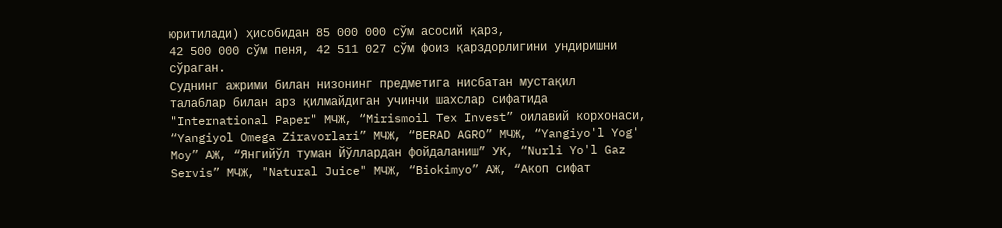юритилади) ҳисобидан 85 000 000 сўм асосий қарз,
42 500 000 сўм пеня, 42 511 027 сўм фоиз қарздорлигини ундиришни
сўраган.
Суднинг ажрими билан низонинг предметига нисбатан мустақил
талаблар билан арз қилмайдиган учинчи шахслар сифатида
"International Paper" МЧЖ, “Mirismoil Tex Invest” оилавий корхонаси,
“Yangiyol Omega Ziravorlari” МЧЖ, “BERAD AGRO” МЧЖ, “Yangiyo'l Yog'
Moy” АЖ, “Янгийўл туман Йўллардан фойдаланиш” УК, “Nurli Yo'l Gaz
Servis” МЧЖ, "Natural Juice" МЧЖ, “Biokimyo” АЖ, “Акоп сифат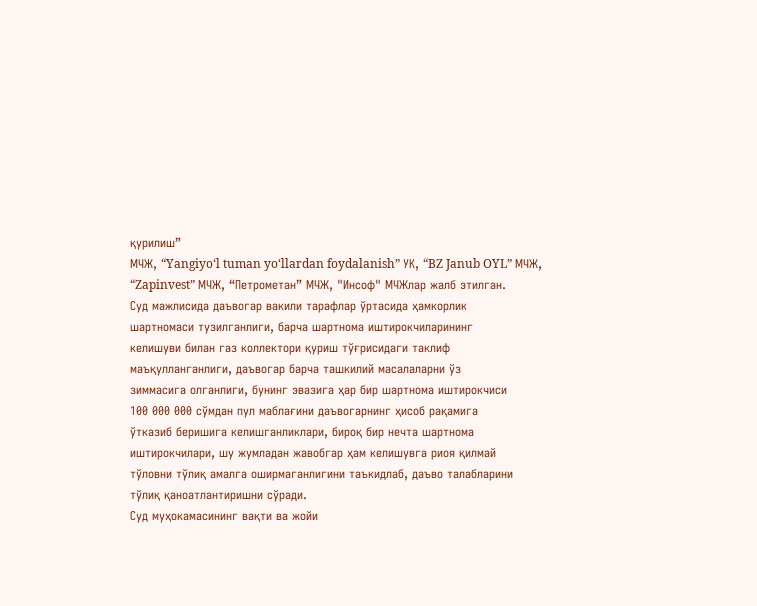қурилиш”
МЧЖ, “Yangiyo‘l tuman yo‘llardan foydalanish” УК, “BZ Janub OYL” МЧЖ,
“Zapinvest” МЧЖ, “Петрометан” МЧЖ, "Инсоф" МЧЖлар жалб этилган.
Суд мажлисида даъвогар вакили тарафлар ўртасида ҳамкорлик
шартномаси тузилганлиги, барча шартнома иштирокчиларининг
келишуви билан газ коллектори қуриш тўғрисидаги таклиф
маъқулланганлиги, даъвогар барча ташкилий масалаларни ўз
зиммасига олганлиги, бунинг эвазига ҳар бир шартнома иштирокчиси
100 000 000 сўмдан пул маблағини даъвогарнинг ҳисоб рақамига
ўтказиб беришига келишганликлари, бироқ бир нечта шартнома
иштирокчилари, шу жумладан жавобгар ҳам келишувга риоя қилмай
тўловни тўлиқ амалга оширмаганлигини таъкидлаб, даъво талабларини
тўлиқ қаноатлантиришни сўради.
Суд муҳокамасининг вақти ва жойи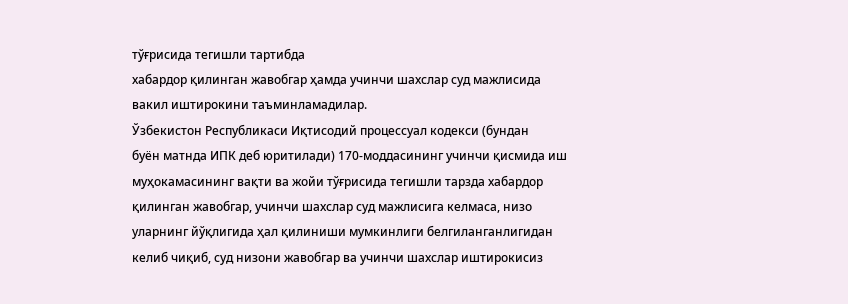тўғрисида тегишли тартибда
хабардор қилинган жавобгар ҳамда учинчи шахслар суд мажлисида
вакил иштирокини таъминламадилар.
Ўзбекистон Республикаси Иқтисодий процессуал кодекси (бундан
буён матнда ИПК деб юритилади) 170-моддасининг учинчи қисмида иш
муҳокамасининг вақти ва жойи тўғрисида тегишли тарзда хабардор
қилинган жавобгар, учинчи шахслар суд мажлисига келмаса, низо
уларнинг йўқлигида ҳал қилиниши мумкинлиги белгиланганлигидан
келиб чиқиб, суд низони жавобгар ва учинчи шахслар иштирокисиз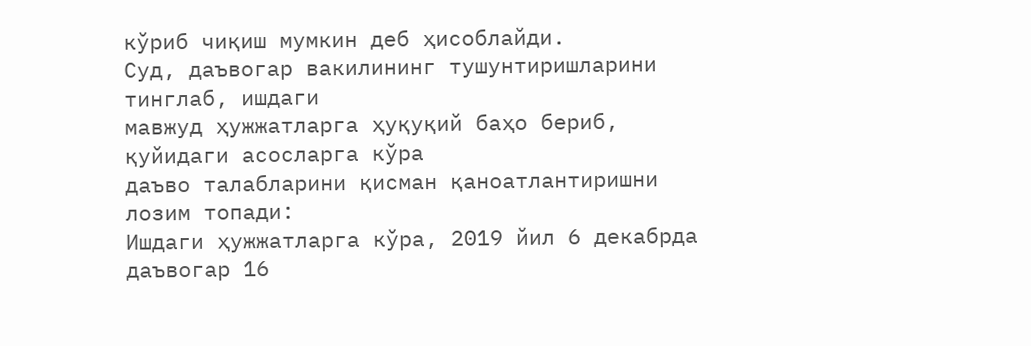кўриб чиқиш мумкин деб ҳисоблайди.
Суд, даъвогар вакилининг тушунтиришларини тинглаб, ишдаги
мавжуд ҳужжатларга ҳуқуқий баҳо бериб, қуйидаги асосларга кўра
даъво талабларини қисман қаноатлантиришни лозим топади:
Ишдаги ҳужжатларга кўра, 2019 йил 6 декабрда даъвогар 16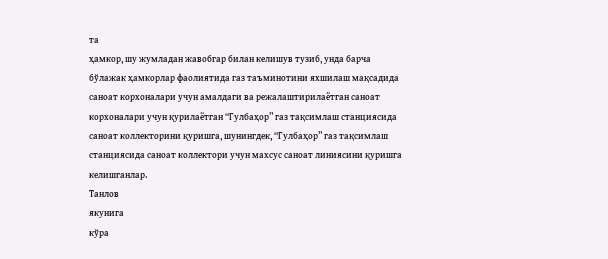та
ҳамкор, шу жумладан жавобгар билан келишув тузиб, унда барча
бўлажак ҳамкорлар фаолиятида газ таъминотини яхшилаш мақсадида
саноат корхоналари учун амалдаги ва режалаштирилаётган саноат
корхоналари учун қурилаётган “Гулбаҳор” газ тақсимлаш станциясида
саноат коллекторини қуришга, шунингдек, “Гулбаҳор” газ тақсимлаш
станциясида саноат коллектори учун махсус саноат линиясини қуришга
келишганлар.
Танлов
якунига
кўра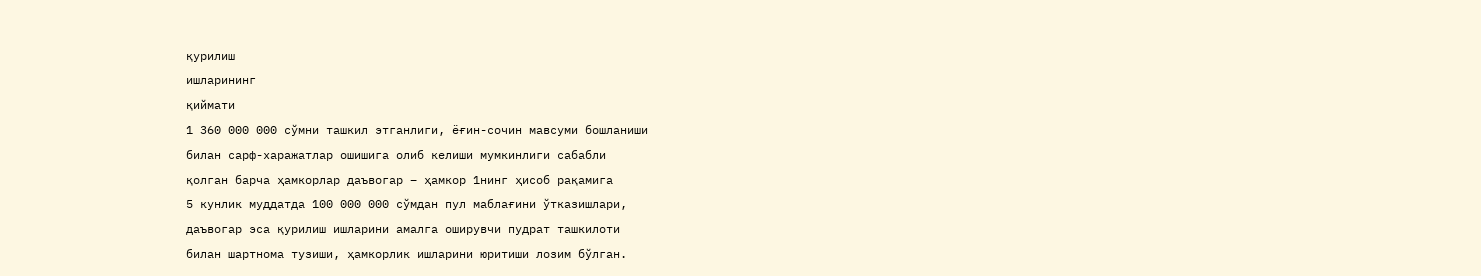қурилиш
ишларининг
қиймати
1 360 000 000 сўмни ташкил этганлиги, ёғин-сочин мавсуми бошланиши
билан сарф-харажатлар ошишига олиб келиши мумкинлиги сабабли
қолган барча ҳамкорлар даъвогар – ҳамкор 1нинг ҳисоб рақамига
5 кунлик муддатда 100 000 000 сўмдан пул маблағини ўтказишлари,
даъвогар эса қурилиш ишларини амалга оширувчи пудрат ташкилоти
билан шартнома тузиши, ҳамкорлик ишларини юритиши лозим бўлган.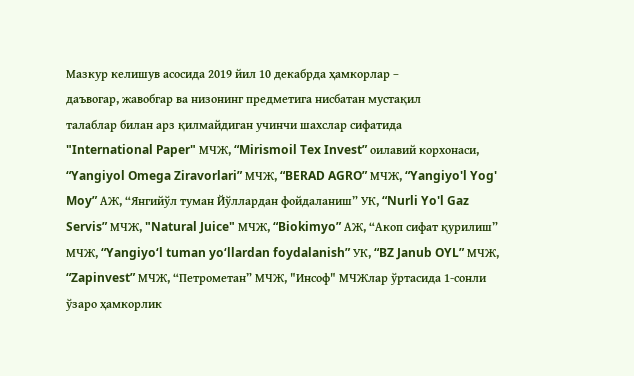Мазкур келишув асосида 2019 йил 10 декабрда ҳамкорлар –
даъвогар, жавобгар ва низонинг предметига нисбатан мустақил
талаблар билан арз қилмайдиган учинчи шахслар сифатида
"International Paper" МЧЖ, “Mirismoil Tex Invest” оилавий корхонаси,
“Yangiyol Omega Ziravorlari” МЧЖ, “BERAD AGRO” МЧЖ, “Yangiyo'l Yog'
Moy” АЖ, “Янгийўл туман Йўллардан фойдаланиш” УК, “Nurli Yo'l Gaz
Servis” МЧЖ, "Natural Juice" МЧЖ, “Biokimyo” АЖ, “Акоп сифат қурилиш”
МЧЖ, “Yangiyo‘l tuman yo‘llardan foydalanish” УК, “BZ Janub OYL” МЧЖ,
“Zapinvest” МЧЖ, “Петрометан” МЧЖ, "Инсоф" МЧЖлар ўртасида 1-сонли
ўзаро ҳамкорлик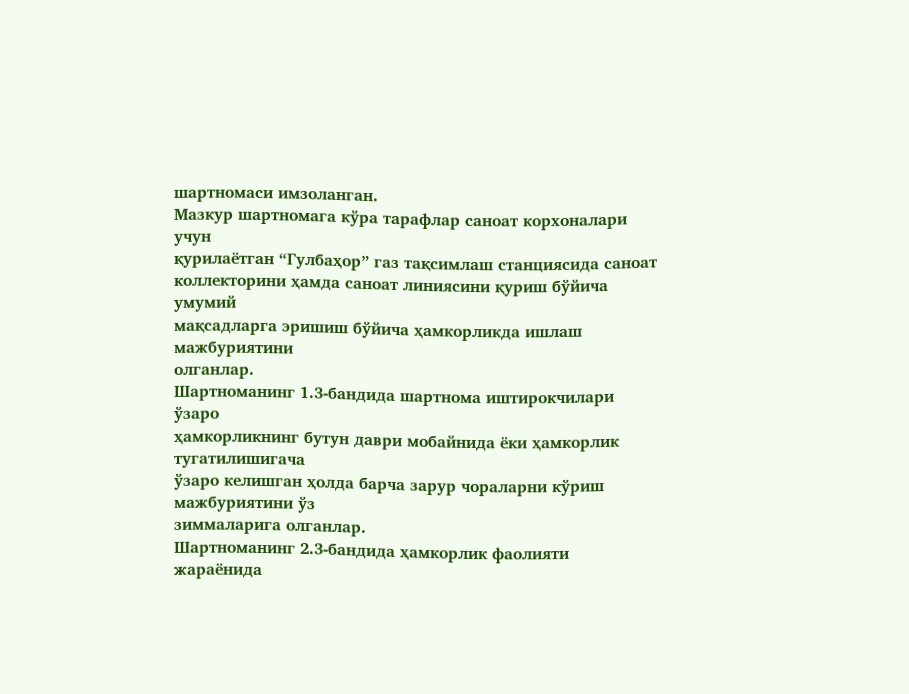шартномаси имзоланган.
Мазкур шартномага кўра тарафлар саноат корхоналари учун
қурилаётган “Гулбаҳор” газ тақсимлаш станциясида саноат
коллекторини ҳамда саноат линиясини қуриш бўйича умумий
мақсадларга эришиш бўйича ҳамкорликда ишлаш мажбуриятини
олганлар.
Шартноманинг 1.3-бандида шартнома иштирокчилари ўзаро
ҳамкорликнинг бутун даври мобайнида ёки ҳамкорлик тугатилишигача
ўзаро келишган ҳолда барча зарур чораларни кўриш мажбуриятини ўз
зиммаларига олганлар.
Шартноманинг 2.3-бандида ҳамкорлик фаолияти жараёнида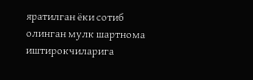яратилган ёки сотиб олинган мулк шартнома иштирокчиларига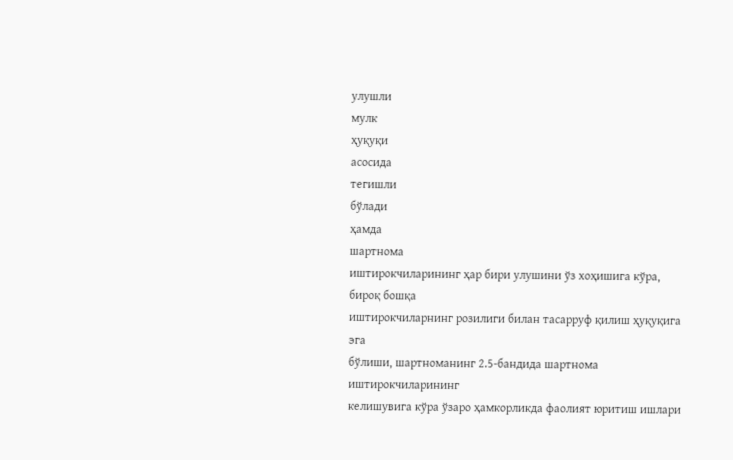улушли
мулк
ҳуқуқи
асосида
тегишли
бўлади
ҳамда
шартнома
иштирокчиларининг ҳар бири улушини ўз хоҳишига кўра, бироқ бошқа
иштирокчиларнинг розилиги билан тасарруф қилиш ҳуқуқига эга
бўлиши, шартноманинг 2.5-бандида шартнома иштирокчиларининг
келишувига кўра ўзаро ҳамкорликда фаолият юритиш ишлари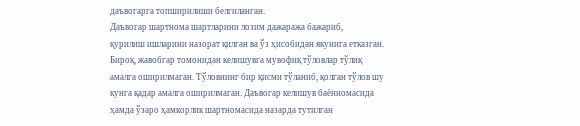даъвогарга топширилиши белгиланган.
Даъвогар шартнома шартларини лозим дажаража бажариб,
қурилиш ишларини назорат қилган ва ўз ҳисобидан якунига етказган.
Бироқ, жавобгар томонидан келишувга мувофиқ тўловлар тўлиқ
амалга оширилмаган. Тўловнинг бир қисми тўланиб, қолган тўлов шу
кунга қадар амалга оширилмаган. Даъвогар келишув баённомасида
ҳамда ўзаро ҳамкорлик шартномасида назарда тутилган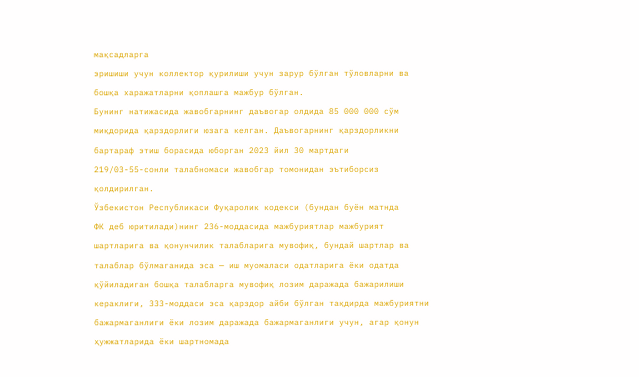мақсадларга
эришиши учун коллектор қурилиши учун зарур бўлган тўловларни ва
бошқа харажатларни қоплашга мажбур бўлган.
Бунинг натижасида жавобгарнинг даъвогар олдида 85 000 000 сўм
миқдорида қарздорлиги юзага келган. Даъвогарнинг қарздорликни
бартараф этиш борасида юборган 2023 йил 30 мартдаги
219/03-55-сонли талабномаси жавобгар томонидан эътиборсиз
қолдирилган.
Ўзбекистон Республикаси Фуқаролик кодекси (бундан буён матнда
ФК деб юритилади)нинг 236-моддасида мажбуриятлар мажбурият
шартларига ва қонунчилик талабларига мувофиқ, бундай шартлар ва
талаблар бўлмаганида эса — иш муомаласи одатларига ёки одатда
қўйиладиган бошқа талабларга мувофиқ лозим даражада бажарилиши
кераклиги, 333-моддаси эса қарздор айби бўлган тақдирда мажбуриятни
бажармаганлиги ёки лозим даражада бажармаганлиги учун, агар қонун
ҳужжатларида ёки шартномада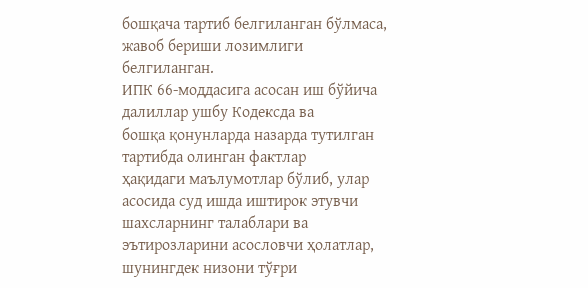бошқача тартиб белгиланган бўлмаса,
жавоб бериши лозимлиги белгиланган.
ИПК 66-моддасига асосан иш бўйича далиллар ушбу Кодексда ва
бошқа қонунларда назарда тутилган тартибда олинган фактлар
ҳақидаги маълумотлар бўлиб, улар асосида суд ишда иштирок этувчи
шахсларнинг талаблари ва эътирозларини асословчи ҳолатлар,
шунингдек низони тўғри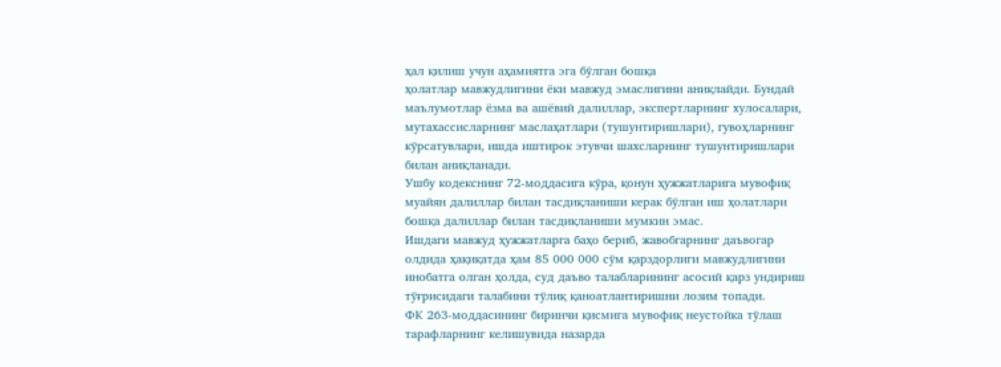ҳал қилиш учун аҳамиятга эга бўлган бошқа
ҳолатлар мавжудлигини ёки мавжуд эмаслигини аниқлайди. Бундай
маълумотлар ёзма ва ашёвий далиллар, экспертларнинг хулосалари,
мутахассисларнинг маслаҳатлари (тушунтиришлари), гувоҳларнинг
кўрсатувлари, ишда иштирок этувчи шахсларнинг тушунтиришлари
билан аниқланади.
Ушбу кодекснинг 72-моддасига кўра, қонун ҳужжатларига мувофиқ
муайян далиллар билан тасдиқланиши керак бўлган иш ҳолатлари
бошқа далиллар билан тасдиқланиши мумкин эмас.
Ишдаги мавжуд ҳужжатларга баҳо бериб, жавобгарнинг даъвогар
олдида ҳақиқатда ҳам 85 000 000 сўм қарздорлиги мавжудлигини
инобатга олган ҳолда, суд даъво талабларининг асосий қарз ундириш
тўғрисидаги талабини тўлиқ қаноатлантиришни лозим топади.
ФК 263-моддасининг биринчи қисмига мувофиқ неустойка тўлаш
тарафларнинг келишувида назарда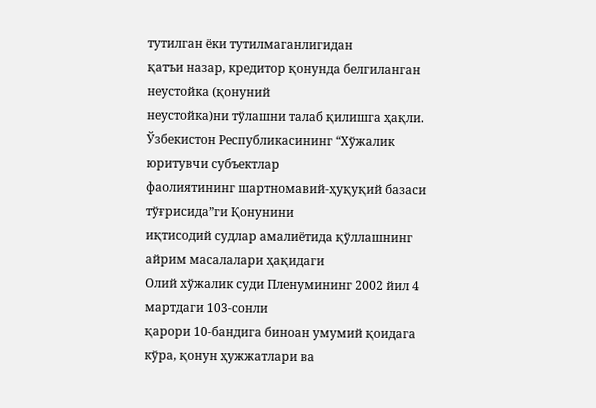тутилган ёки тутилмаганлигидан
қатъи назар, кредитор қонунда белгиланган неустойка (қонуний
неустойка)ни тўлашни талаб қилишга ҳақли.
Ўзбекистон Республикасининг “Хўжалик юритувчи субъектлар
фаолиятининг шартномавий-ҳуқуқий базаси тўғрисида”ги Қонунини
иқтисодий судлар амалиётида қўллашнинг айрим масалалари ҳақидаги
Олий хўжалик суди Пленумининг 2002 йил 4 мартдаги 103-сонли
қарори 10-бандига биноан умумий қоидага кўра, қонун ҳужжатлари ва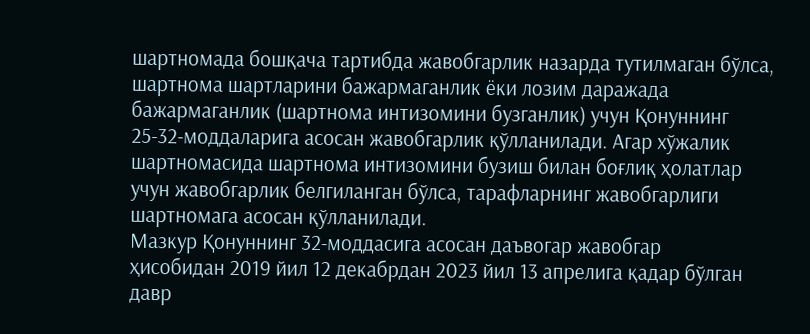шартномада бошқача тартибда жавобгарлик назарда тутилмаган бўлса,
шартнома шартларини бажармаганлик ёки лозим даражада
бажармаганлик (шартнома интизомини бузганлик) учун Қонуннинг
25-32-моддаларига асосан жавобгарлик қўлланилади. Агар хўжалик
шартномасида шартнома интизомини бузиш билан боғлиқ ҳолатлар
учун жавобгарлик белгиланган бўлса, тарафларнинг жавобгарлиги
шартномага асосан қўлланилади.
Мазкур Қонуннинг 32-моддасига асосан даъвогар жавобгар
ҳисобидан 2019 йил 12 декабрдан 2023 йил 13 апрелига қадар бўлган
давр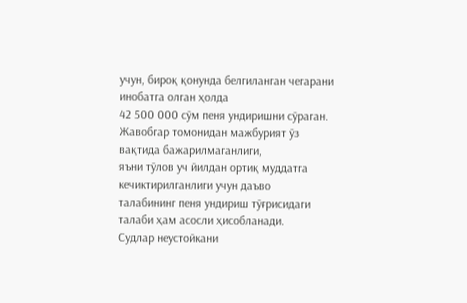учун, бироқ қонунда белгиланган чегарани инобатга олган ҳолда
42 500 000 сўм пеня ундиришни сўраган.
Жавобгар томонидан мажбурият ўз вақтида бажарилмаганлиги,
яъни тўлов уч йилдан ортиқ муддатга кечиктирилганлиги учун даъво
талабининг пеня ундириш тўғрисидаги талаби ҳам асосли ҳисобланади.
Судлар неустойкани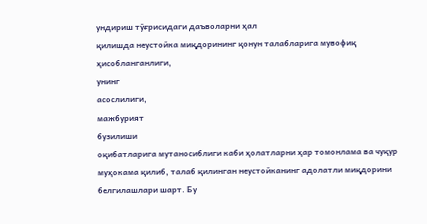ундириш тўғрисидаги даъволарни ҳал
қилишда неустойка миқдорининг қонун талабларига мувофиқ
ҳисобланганлиги,
унинг
асослилиги,
мажбурият
бузилиши
оқибатларига мутаносиблиги каби ҳолатларни ҳар томонлама ва чуқур
муҳокама қилиб, талаб қилинган неустойканинг адолатли миқдорини
белгилашлари шарт. Бу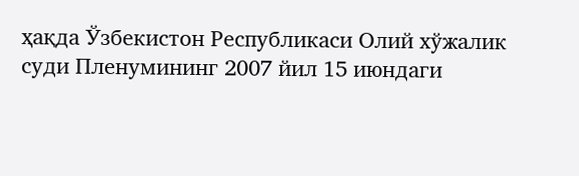ҳақда Ўзбекистон Республикаси Олий хўжалик
суди Пленумининг 2007 йил 15 июндаги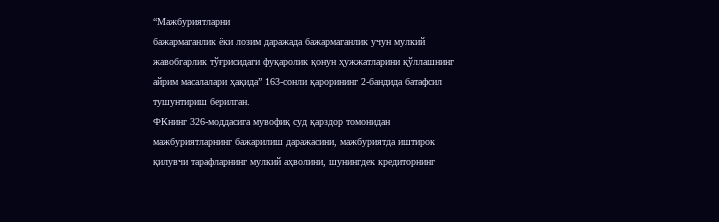“Мажбуриятларни
бажармаганлик ёки лозим даражада бажармаганлик учун мулкий
жавобгарлик тўғрисидаги фуқаролик қонун ҳужжатларини қўллашнинг
айрим масалалари ҳақида” 163-сонли қарорининг 2-бандида батафсил
тушунтириш берилган.
ФКнинг 326-моддасига мувофиқ суд қарздор томонидан
мажбуриятларнинг бажарилиш даражасини, мажбуриятда иштирок
қилувчи тарафларнинг мулкий аҳволини, шунингдек кредиторнинг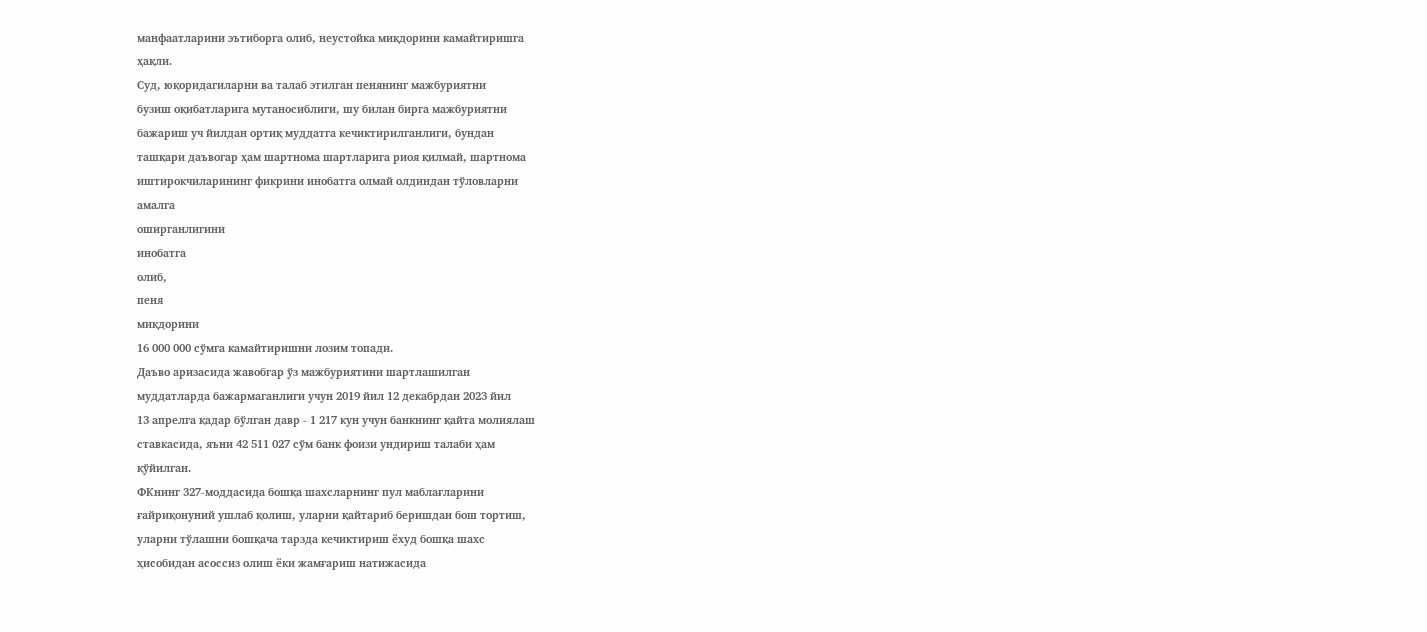манфаатларини эътиборга олиб, неустойка миқдорини камайтиришга
ҳақли.
Суд, юқоридагиларни ва талаб этилган пенянинг мажбуриятни
бузиш оқибатларига мутаносиблиги, шу билан бирга мажбуриятни
бажариш уч йилдан ортиқ муддатга кечиктирилганлиги, бундан
ташқари даъвогар ҳам шартнома шартларига риоя қилмай, шартнома
иштирокчиларининг фикрини инобатга олмай олдиндан тўловларни
амалга
оширганлигини
инобатга
олиб,
пеня
миқдорини
16 000 000 сўмга камайтиришни лозим топади.
Даъво аризасида жавобгар ўз мажбуриятини шартлашилган
муддатларда бажармаганлиги учун 2019 йил 12 декабрдан 2023 йил
13 апрелга қадар бўлган давр - 1 217 кун учун банкнинг қайта молиялаш
ставкасида, яъни 42 511 027 сўм банк фоизи ундириш талаби ҳам
қўйилган.
ФКнинг 327-моддасида бошқа шахсларнинг пул маблағларини
ғайриқонуний ушлаб қолиш, уларни қайтариб беришдан бош тортиш,
уларни тўлашни бошқача тарзда кечиктириш ёхуд бошқа шахс
ҳисобидан асоссиз олиш ёки жамғариш натижасида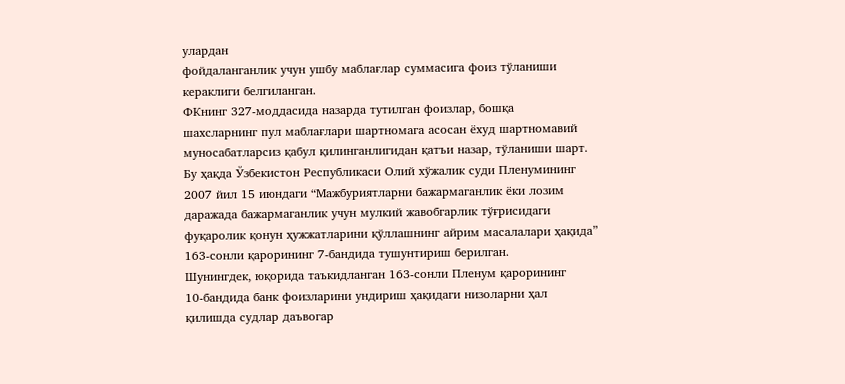улардан
фойдаланганлик учун ушбу маблағлар суммасига фоиз тўланиши
кераклиги белгиланган.
ФКнинг 327-моддасида назарда тутилган фоизлар, бошқа
шахсларнинг пул маблағлари шартномага асосан ёхуд шартномавий
муносабатларсиз қабул қилинганлигидан қатъи назар, тўланиши шарт.
Бу ҳақда Ўзбекистон Республикаси Олий хўжалик суди Пленумининг
2007 йил 15 июндаги “Мажбуриятларни бажармаганлик ёки лозим
даражада бажармаганлик учун мулкий жавобгарлик тўғрисидаги
фуқаролик қонун ҳужжатларини қўллашнинг айрим масалалари ҳақида”
163-сонли қарорининг 7-бандида тушунтириш берилган.
Шунингдек, юқорида таъкидланган 163-сонли Пленум қарорининг
10-бандида банк фоизларини ундириш ҳақидаги низоларни ҳал
қилишда судлар даъвогар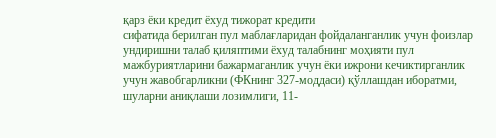қарз ёки кредит ёхуд тижорат кредити
сифатида берилган пул маблағларидан фойдаланганлик учун фоизлар
ундиришни талаб қиляптими ёхуд талабнинг моҳияти пул
мажбуриятларини бажармаганлик учун ёки ижрони кечиктирганлик
учун жавобгарликни (ФКнинг 327-моддаси) қўллашдан иборатми,
шуларни аниқлаши лозимлиги, 11-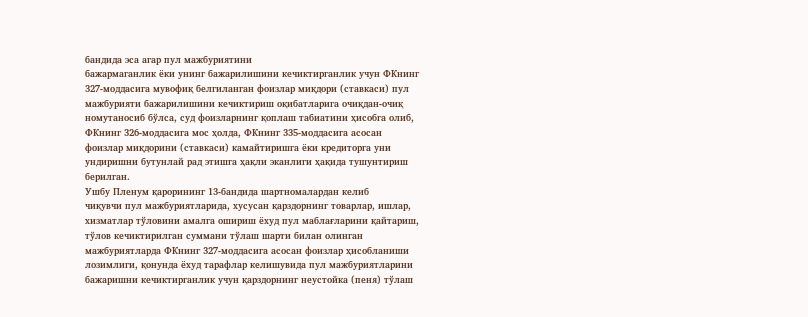бандида эса агар пул мажбуриятини
бажармаганлик ёки унинг бажарилишини кечиктирганлик учун ФКнинг
327-моддасига мувофиқ белгиланган фоизлар миқдори (ставкаси) пул
мажбурияти бажарилишини кечиктириш оқибатларига очиқдан-очиқ
номутаносиб бўлса, суд фоизларнинг қоплаш табиатини ҳисобга олиб,
ФКнинг 326-моддасига мос ҳолда, ФКнинг 335-моддасига асосан
фоизлар миқдорини (ставкаси) камайтиришга ёки кредиторга уни
ундиришни бутунлай рад этишга ҳақли эканлиги ҳақида тушунтириш
берилган.
Ушбу Пленум қарорининг 13-бандида шартномалардан келиб
чиқувчи пул мажбуриятларида, хусусан қарздорнинг товарлар, ишлар,
хизматлар тўловини амалга ошириш ёхуд пул маблағларини қайтариш,
тўлов кечиктирилган суммани тўлаш шарти билан олинган
мажбуриятларда ФКнинг 327-моддасига асосан фоизлар ҳисобланиши
лозимлиги, қонунда ёхуд тарафлар келишувида пул мажбуриятларини
бажаришни кечиктирганлик учун қарздорнинг неустойка (пеня) тўлаш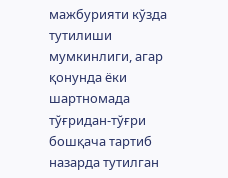мажбурияти кўзда тутилиши мумкинлиги, агар қонунда ёки
шартномада тўғридан-тўғри бошқача тартиб назарда тутилган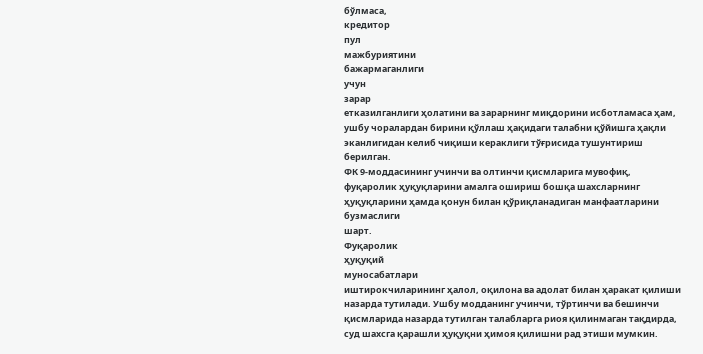бўлмаса,
кредитор
пул
мажбуриятини
бажармаганлиги
учун
зарар
етказилганлиги ҳолатини ва зарарнинг миқдорини исботламаса ҳам,
ушбу чоралардан бирини қўллаш ҳақидаги талабни қўйишга ҳақли
эканлигидан келиб чиқиши кераклиги тўғрисида тушунтириш
берилган.
ФК 9-моддасининг учинчи ва олтинчи қисмларига мувофиқ,
фуқаролик ҳуқуқларини амалга ошириш бошқа шахсларнинг
ҳуқуқларини ҳамда қонун билан қўриқланадиган манфаатларини
бузмаслиги
шарт.
Фуқаролик
ҳуқуқий
муносабатлари
иштирокчиларининг ҳалол, оқилона ва адолат билан ҳаракат қилиши
назарда тутилади. Ушбу модданинг учинчи, тўртинчи ва бешинчи
қисмларида назарда тутилган талабларга риоя қилинмаган тақдирда,
суд шахсга қарашли ҳуқуқни ҳимоя қилишни рад этиши мумкин.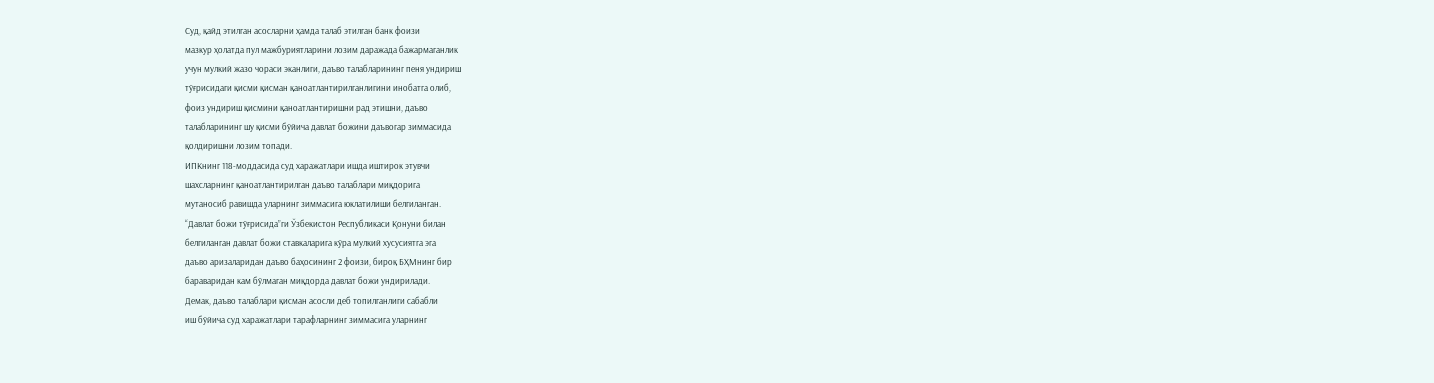Суд, қайд этилган асосларни ҳамда талаб этилган банк фоизи
мазкур ҳолатда пул мажбуриятларини лозим даражада бажармаганлик
учун мулкий жазо чораси эканлиги, даъво талабларининг пеня ундириш
тўғрисидаги қисми қисман қаноатлантирилганлигини инобатга олиб,
фоиз ундириш қисмини қаноатлантиришни рад этишни, даъво
талабларининг шу қисми бўйича давлат божини даъвогар зиммасида
қолдиришни лозим топади.
ИПКнинг 118-моддасида суд харажатлари ишда иштирок этувчи
шахсларнинг қаноатлантирилган даъво талаблари миқдорига
мутаносиб равишда уларнинг зиммасига юклатилиши белгиланган.
“Давлат божи тўғрисида”ги Ўзбекистон Республикаси Қонуни билан
белгиланган давлат божи ставкаларига кўра мулкий хусусиятга эга
даъво аризаларидан даъво баҳосининг 2 фоизи, бироқ БҲМнинг бир
бараваридан кам бўлмаган миқдорда давлат божи ундирилади.
Демак, даъво талаблари қисман асосли деб топилганлиги сабабли
иш бўйича суд харажатлари тарафларнинг зиммасига уларнинг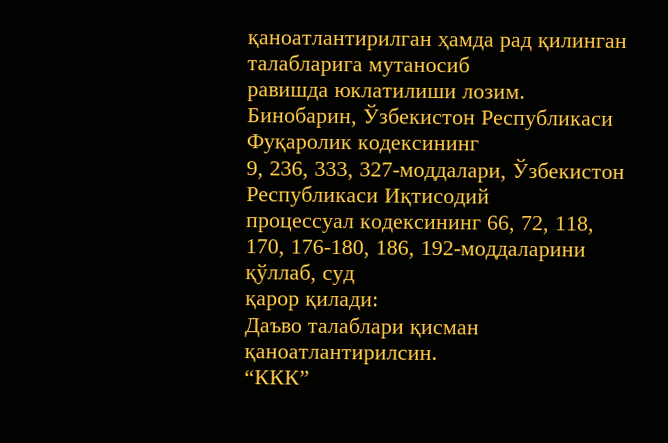қаноатлантирилган ҳамда рад қилинган талабларига мутаносиб
равишда юклатилиши лозим.
Бинобарин, Ўзбекистон Республикаси Фуқаролик кодексининг
9, 236, 333, 327-моддалари, Ўзбекистон Республикаси Иқтисодий
процессуал кодексининг 66, 72, 118, 170, 176-180, 186, 192-моддаларини
қўллаб, суд
қарор қилади:
Даъво талаблари қисман қаноатлантирилсин.
“ККК”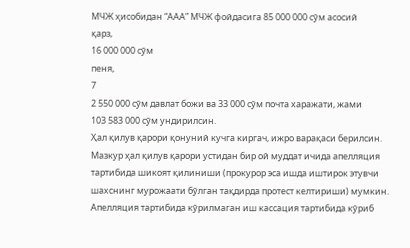МЧЖ ҳисобидан “ААА” МЧЖ фойдасига 85 000 000 сўм асосий
қарз,
16 000 000 сўм
пеня,
7
2 550 000 сўм давлат божи ва 33 000 сўм почта харажати, жами
103 583 000 сўм ундирилсин.
Ҳал қилув қарори қонуний кучга киргач, ижро варақаси берилсин.
Мазкур ҳал қилув қарори устидан бир ой муддат ичида апелляция
тартибида шикоят қилиниши (прокурор эса ишда иштирок этувчи
шахснинг мурожаати бўлган тақдирда протест келтириши) мумкин.
Апелляция тартибида кўрилмаган иш кассация тартибида кўриб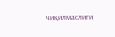чиқилмаслиги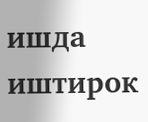ишда иштирок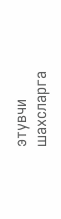этувчи шахсларга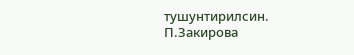тушунтирилсин.
П.Закирова